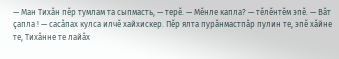— Ман Тихăн пĕр тумлам та сыпмасть, — терĕ. — Мĕнле капла? — тĕлĕнтĕм эпĕ. — Вăт çапла ! — сасăпах кулса илчĕ хайхискер. Пĕр ялта пурăнмастпăр пулин те, эпĕ хăйне те, Тихăнне те лайăх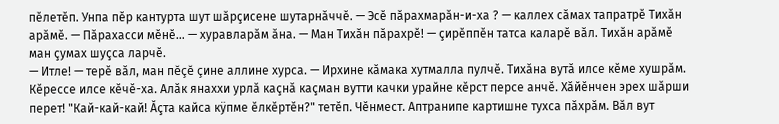пĕлетĕп. Унпа пĕр кантурта шут шăрçисене шутарнăччĕ. — Эсĕ пăрахмарăн-и-ха ? — каллех сăмах тапратрĕ Тихăн арăмĕ. — Пăрахасси мĕнĕ… — хуравларăм ăна. — Ман Тихăн пăрахрĕ! — çирĕппĕн татса каларĕ вăл. Тихăн арăмĕ ман çумах шуçса ларчĕ.
— Итле! — терĕ вăл, ман пĕçĕ çине аллине хурса. — Ирхине кăмака хутмалла пулчĕ. Тихăна вутă илсе кĕме хушрăм. Кĕрессе илсе кĕчĕ-ха. Алăк янаххи урлă каçнă каçман вутти качки урайне кĕрст персе анчĕ. Хăйĕнчен эрех шăрши перет! "Кай-кай-кай! Ăçта кайса кÿпме ĕлкĕртĕн?" тетĕп. Чĕнмест. Аптранипе картишне тухса пăхрăм. Вăл вут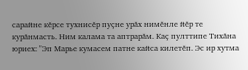сарайне кĕрсе тухнисĕр пуçне урăх нимĕнле йĕр те курăнмасть. Ним калама та аптрарăм. Каç пулттипе Тихăна юриех: "Эп Марье кумасем патне кайса килетĕп. Эс ир хутма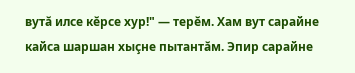вутă илсе кĕрсе хур!" — терĕм. Хам вут сарайне кайса шаршан хыçне пытантăм. Эпир сарайне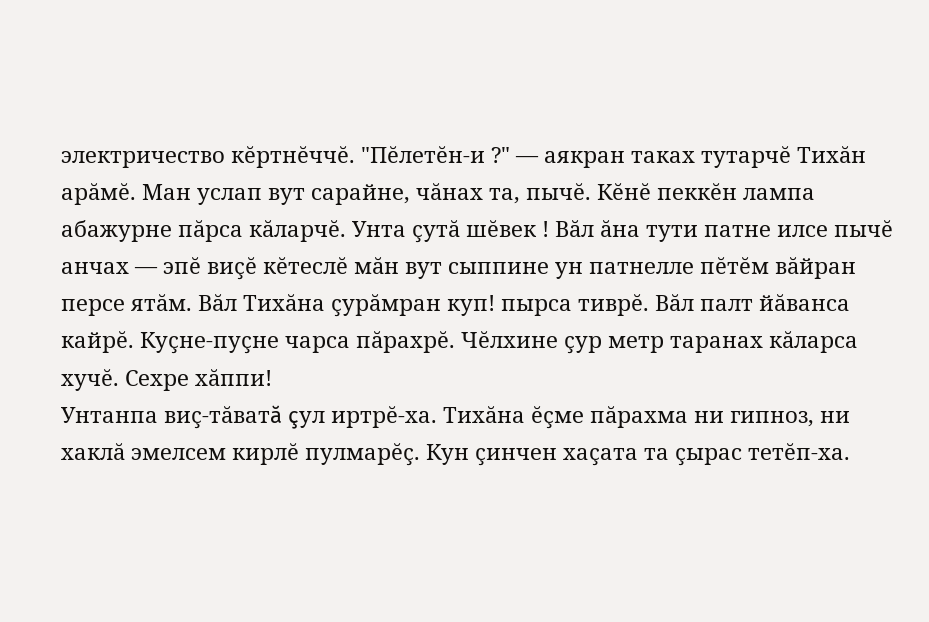электричество кĕртнĕччĕ. "Пĕлетĕн-и ?" — аякран таках тутарчĕ Тихăн арăмĕ. Ман услап вут сарайне, чăнах та, пычĕ. Кĕнĕ пеккĕн лампа абажурне пăрса кăларчĕ. Унта çутă шĕвек ! Вăл ăна тути патне илсе пычĕ анчах — эпĕ виçĕ кĕтеслĕ мăн вут сыппине ун патнелле пĕтĕм вăйран персе ятăм. Вăл Тихăна çурăмран куп! пырса тиврĕ. Вăл палт йăванса кайрĕ. Куçне-пуçне чарса пăрахрĕ. Чĕлхине çур метр таранах кăларса хучĕ. Сехре хăппи!
Унтанпа виç-тăватă çул иртрĕ-ха. Тихăна ĕçме пăрахма ни гипноз, ни хаклă эмелсем кирлĕ пулмарĕç. Кун çинчен хаçата та çырас тетĕп-ха.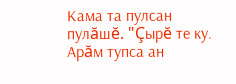Кама та пулсан пулăшĕ. "Çырĕ те ку. Арăм тупса ан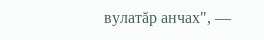вулатăр анчах", —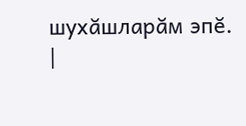шухăшларăм эпĕ.
|